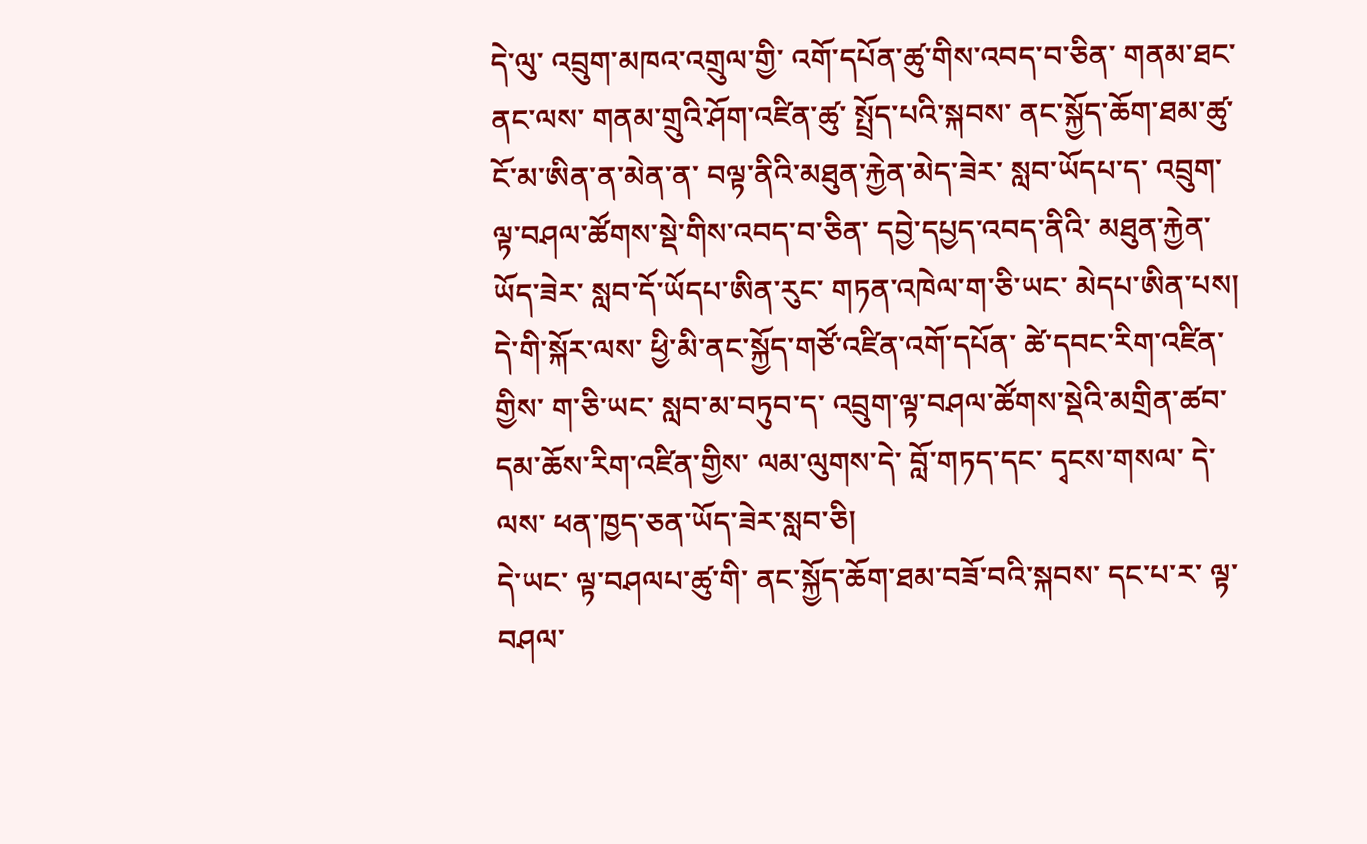དེ་ལུ་ འབྲུག་མཁའ་འགྲུལ་གྱི་ འགོ་དཔོན་ཚུ་གིས་འབད་བ་ཅིན་ གནམ་ཐང་ནང་ལས་ གནམ་གྲུའི་ཤོག་འཛིན་ཚུ་ སྤྲོད་པའི་སྐབས་ ནང་སྐྱོད་ཆོག་ཐམ་ཚུ་ ངོ་མ་ཨིན་ན་མེན་ན་ བལྟ་ནིའི་མཐུན་རྐྱེན་མེད་ཟེར་ སླབ་ཡོདཔ་ད་ འབྲུག་ལྟ་བཤལ་ཚོགས་སྡེ་གིས་འབད་བ་ཅིན་ དབྱེ་དཔྱད་འབད་ནིའི་ མཐུན་རྐྱེན་ཡོད་ཟེར་ སླབ་དོ་ཡོདཔ་ཨིན་རུང་ གཏན་འཁེལ་ག་ཅི་ཡང་ མེདཔ་ཨིན་པས།
དེ་གི་སྐོར་ལས་ ཕྱི་མི་ནང་སྐྱོད་གཙོ་འཛིན་འགོ་དཔོན་ ཚེ་དབང་རིག་འཛིན་གྱིས་ ག་ཅི་ཡང་ སླབ་མ་བཏུབ་ད་ འབྲུག་ལྟ་བཤལ་ཚོགས་སྡེའི་མགྲིན་ཚབ་ དམ་ཆོས་རིག་འཛིན་གྱིས་ ལམ་ལུགས་དེ་ བློ་གཏད་དང་ དྭངས་གསལ་ དེ་ལས་ ཕན་ཁྱད་ཅན་ཡོད་ཟེར་སླབ་ཅི།
དེ་ཡང་ ལྟ་བཤལཔ་ཚུ་གི་ ནང་སྐྱོད་ཆོག་ཐམ་བཟོ་བའི་སྐབས་ དང་པ་ར་ ལྟ་བཤལ་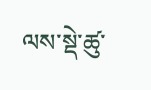ལས་སྡེ་ཚུ་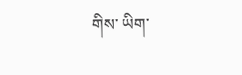གིས་ ཡིག་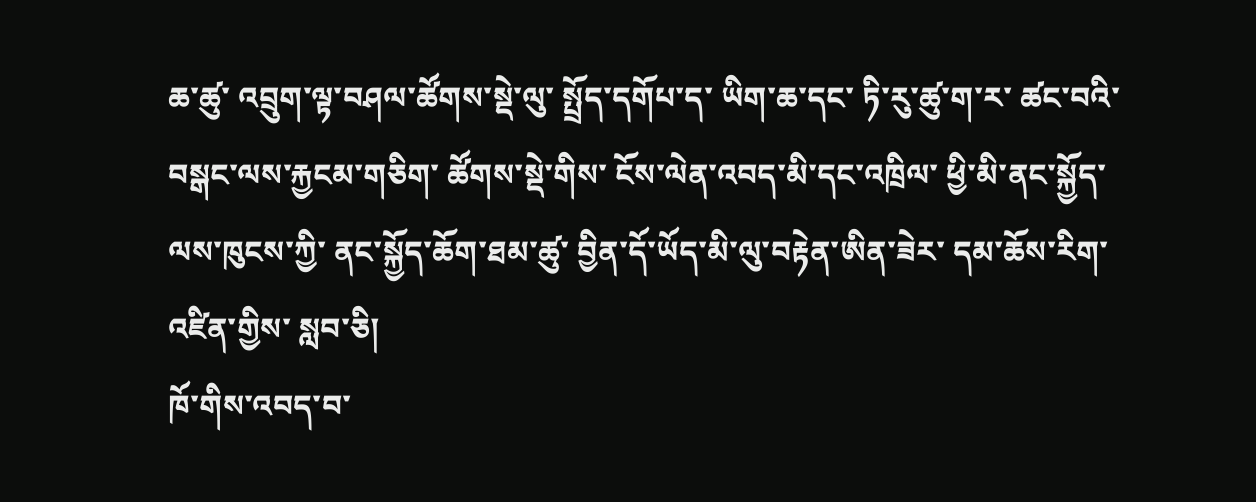ཆ་ཚུ་ འབྲུག་ལྟ་བཤལ་ཚོགས་སྡེ་ལུ་ སྤྲོད་དགོཔ་ད་ ཡིག་ཆ་དང་ ཏི་རུ་ཚུ་ག་ར་ ཚང་བའི་བསྒང་ལས་རྐྱངམ་གཅིག་ ཚོགས་སྡེ་གིས་ ངོས་ལེན་འབད་མི་དང་འཁྲིལ་ ཕྱི་མི་ནང་སྐྱོད་ལས་ཁུངས་ཀྱི་ ནང་སྐྱོད་ཆོག་ཐམ་ཚུ་ བྱིན་དོ་ཡོད་མི་ལུ་བརྟེན་ཨིན་ཟེར་ དམ་ཆོས་རིག་འཛིན་གྱིས་ སླབ་ཅི།
ཁོ་གིས་འབད་བ་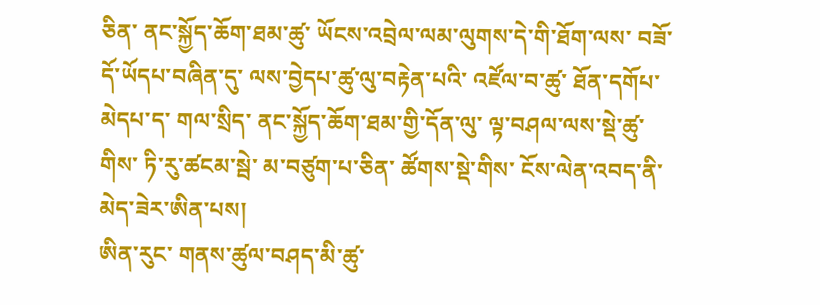ཅིན་ ནང་སྐྱོད་ཆོག་ཐམ་ཚུ་ ཡོངས་འབྲེལ་ལམ་ལུགས་དེ་གི་ཐོག་ལས་ བཟོ་དོ་ཡོདཔ་བཞིན་དུ་ ལས་བྱེདཔ་ཚུ་ལུ་བརྟེན་པའི་ འཛོལ་བ་ཚུ་ ཐོན་དགོཔ་མེདཔ་ད་ གལ་སྲིད་ ནང་སྐྱོད་ཆོག་ཐམ་གྱི་དོན་ལུ་ ལྟ་བཤལ་ལས་སྡེ་ཚུ་གིས་ ཏི་རུ་ཚངམ་སྦེ་ མ་བཙུག་པ་ཅིན་ ཚོགས་སྡེ་གིས་ ངོས་ལེན་འབད་ནི་མེད་ཟེར་ཨིན་པས།
ཨིན་རུང་ གནས་ཚུལ་བཤད་མི་ཚུ་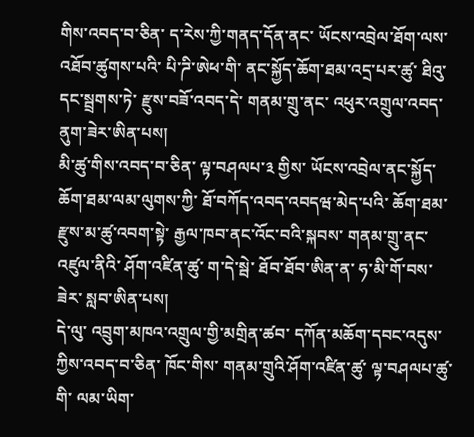གིས་འབད་བ་ཅིན་ ད་རེས་ཀྱི་གནད་དོན་ནང་ ཡོངས་འབྲེལ་ཐོག་ལས་ འཐོབ་ཚུགས་པའི་ པི་ཌི་ཨེཕ་གི་ ནང་སྐྱོད་ཆོག་ཐམ་འདྲ་པར་ཚུ་ ཐིའུ་དང་སྦྲགས་ཏེ་ རྫུས་བཟོ་འབད་དེ་ གནམ་གྲུ་ནང་ འཕུར་འགྲུལ་འབད་ནུག་ཟེར་ཨིན་པས།
མི་ཚུ་གིས་འབད་བ་ཅིན་ ལྟ་བཤལཔ་༣ གྱིས་ ཡོངས་འབྲེལ་ནང་སྐྱོད་ཆོག་ཐམ་ལམ་ལུགས་ཀྱི་ ཐོ་བཀོད་འབད་འབདཝ་མེད་པའི་ ཆོག་ཐམ་རྫུས་མ་ཚུ་འབག་སྟེ་ རྒྱལ་ཁབ་ནང་འོང་བའི་སྐབས་ གནམ་གྲུ་ནང་འཛུལ་ནིའི་ ཤོག་འཛིན་ཚུ་ ག་དེ་སྦེ་ ཐོབ་ཐོབ་ཨིན་ན་ ཧ་མི་གོ་བས་ཟེར་ སླབ་ཨིན་པས།
དེ་ལུ་ འབྲུག་མཁའ་འགྲུལ་གྱི་མགྲིན་ཚབ་ དཀོན་མཆོག་དབང་འདུས་ཀྱིས་འབད་བ་ཅིན་ ཁོང་གིས་ གནམ་གྲུའི་ཤོག་འཛིན་ཚུ་ ལྟ་བཤལཔ་ཚུ་གི་ ལམ་ཡིག་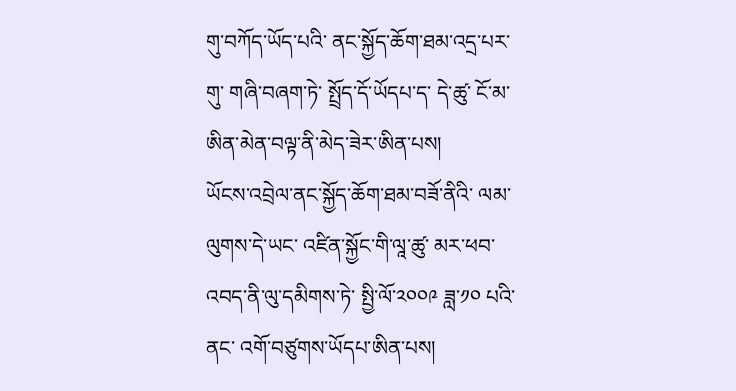གུ་བཀོད་ཡོད་པའི་ ནང་སྐྱོད་ཆོག་ཐམ་འདྲ་པར་གུ་ གཞི་བཞག་ཏེ་ སྤྲོད་དོ་ཡོདཔ་ད་ དེ་ཚུ་ ངོ་མ་ཨིན་མེན་བལྟ་ནི་མེད་ཟེར་ཨིན་པས།
ཡོངས་འབྲེལ་ནང་སྐྱོད་ཆོག་ཐམ་བཟོ་ནིའི་ ལམ་ལུགས་དེ་ཡང་ འཛིན་སྐྱོང་གི་ལཱ་ཚུ་ མར་ཕབ་འབད་ནི་ལུ་དམིགས་ཏེ་ སྤྱི་ལོ་༢༠༠༩ ཟླ་༡༠ པའི་ནང་ འགོ་བཙུགས་ཡོདཔ་ཨིན་པས།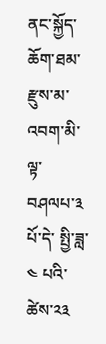ནང་སྐྱོད་ཆོག་ཐམ་ རྫུས་མ་འབག་མི་ ལྟ་བཤལཔ་༣ པོ་དེ་ སྤྱི་ཟླ་༤ པའི་ཚེས་༢༣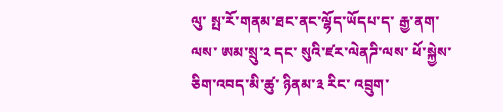ལུ་ སྤ་རོ་གནམ་ཐང་ནང་ལྷོད་ཡོདཔ་ད་ རྒྱ་ནག་ལས་ ཨམ་སྲུ་༢ དང་ སུའི་ཛར་ལེནཌི་ལས་ ཕོ་སྐྱེས་ཅིག་འབད་མི་ཚུ་ ཉིནམ་༣ རིང་ འབྲུག་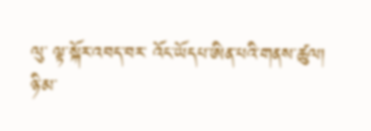ལུ་ ལྟ་སྐོར་འབད་བར་ འོང་ཡོདཔ་ཨིན་པའི་གནས་ཚུལ།
ཉི་མ་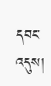དབང་འདུས།